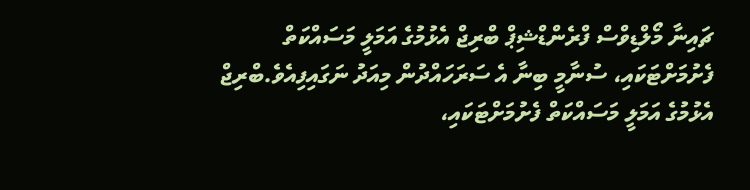ޗައިނާ މޯލްޑިވްސް ފްރެންޑްޝިޕް ބްރިޖް އެޅުމުގެ އަމަލީ މަސައްކަތް ފެށުމަށްޓަކައި، ސުނާމީ ބިނާ އެ ސަރަހައްދުން މިއަދު ނަގައިފިއެވެ.ބްރިޖް އެޅުމުގެ އަމަލީ މަސައްކަތް ފެށުމަށްޓަކައި،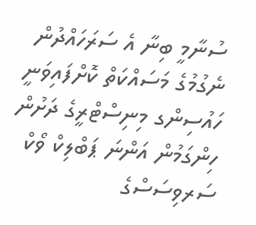ސުނާމީ ބިނާ އެ ސަރަހައްދުން ނެގުމުގެ މަސައްކަތް ކޮށްފައިވަނީ ހައުސިންގ މިނިސްޓްރީގެ ދަށުން ހިންގަމުން އަންނަ ޕަބްލިކް ވޯކް ސަރވިސަސްގެ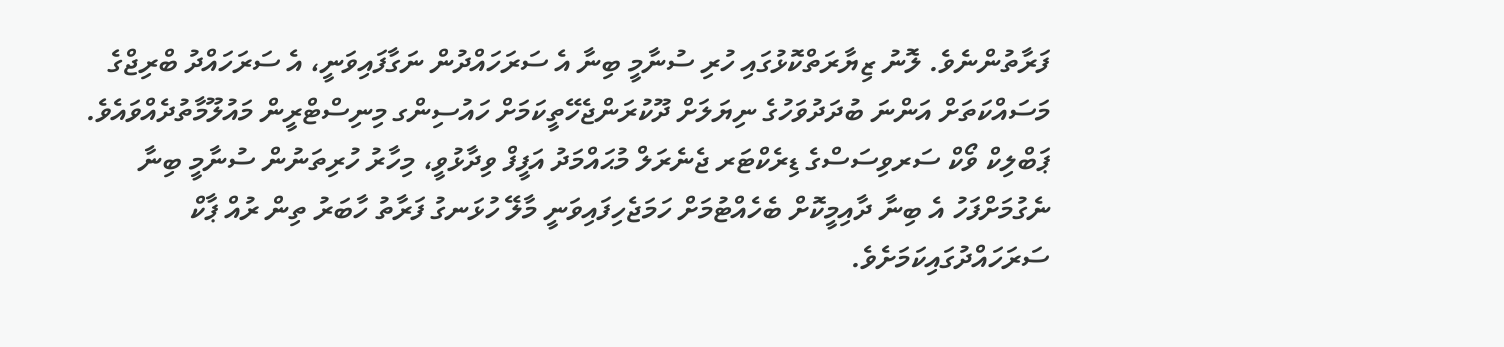ފަރާތުންނެވެ. ލޮނު ޒިޔާރަތްކޮޅުގައި ހުރި ސުނާމީ ބިނާ އެ ސަރަހައްދުން ނަގާފައިވަނީ، އެ ސަރަހައްދު ބްރިޖްގެ މަސައްކަތަށް އަންނަ ބުދަދުވަހުގެ ނިޔަލަށް ދޫކުރަންޖެހޭތީކަމަށް ހައުސިންގ މިނިސްޓްރީން މައުލޫމާތުދެއްވައެވެ. ޕަބްލިކް ވޯކް ސަރވިސަސްގެ ޑިރެކްޓަރ ޖެނެރަލް މުޙައްމަދު އަފީފް ވިދާޅުވީ، މިހާރު ހުރިތަނުން ސުނާމީ ބިނާ ނެގުމަށްފަހު އެ ބިނާ ދާއިމީކޮށް ބެހެއްޓުމަށް ހަމަޖެހިފައިވަނީ މާލޭ ހުޅަނގު ފަރާތު ހާބަރު ތިން ރުއް ޕާކް ސަރަހައްދުގައިކަމަށެވެ.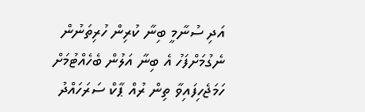އަދި ސުނާމީ ބިނާ ކުރިން ހުރިތަނުން ނެގުމަށްފަހު އެ ބިނާ އަލުން ބެހެއްޓުމަށް ހަމަޖެހިފައިވާ ތިން ރުއް ޕާކް ސަރަހައްދު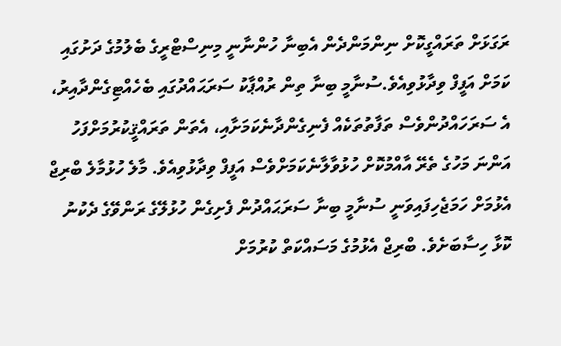ރަގަޅަށް ތަރައްގީކޮށް ނިންމަންދެން އެބިނާ ހުންނާނީ މިނިސްޓްރީގެ ބެލުމުގެ ދަށުގައި ކަމަށް އަފީފް ވިދާޅުވިއެވެ.ސުނާމީ ބިނާ ތިން ރުއްޕާކު ސަރަޙައްދުގައި ބެހެއްޓިގެންދާއިރު، އެ ސަރަހައްދުންވެސް ތަފާތުތަކެއް ފެނިގެންދާނެކަމަށާއި، އެތަން ތަރައްޤީކުރުމަށްފަހު އަންނަ މަހުގެ ތެރޭ އާއްމުކޮށް ހުޅުވާލާނެކަމަށްވެސް އަފީފް ވިދާޅުވިއެވެ. މާލެ ހުޅުމާލެ ބްރިޖް އެޅުމަށް ހަމަޖެހިފައިވަނީ ސުނާމީ ބިނާ ސަރަޙައްދުން ފެށިގެން ހުޅުލޭގެ ރަންވޭގެ ދެކުނު ކޮޅާ ހިސާބަށެވެ. ބްރިޖް އެޅުމުގެ މަސައްކަތް ކުރުމަށް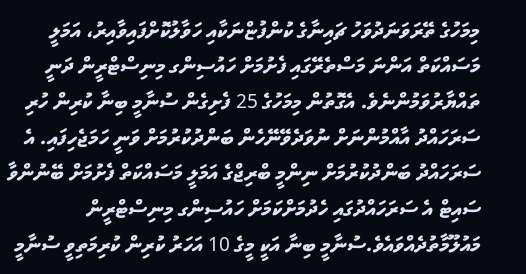މިމަހުގެ ތޭރަވަނަދުވަހު ޗައިނާގެ ކުންފުޏްނަކާއި ހަވާލުކޮށްފައިވާއިރު، އަމަލީ މަސައްކަތް އަންނަ މަސްތެރޭގައި ފެށުމަށް ހައުސިންގ މިނިސްޓްރީން ދަނީ ތައްޔާރުވަމުންނެވެ. އެގޮތުން މިމަހުގެ 25 ފެށިގެން ސުނާމީ ބިނާ ކުރިން ހުރި ސަރަހައްދު އާއްމުންނަށް ނުވަދެވޭނޭހެން ބަންދުކުރުމަށް ވަނީ ހަމަޖެހިފައި. އެ ސަރަހައްދު ބަންދުކުރުމަށް ނިންމީ ބްރިޖްގެ އަމަލީ މަސައްކަތް ފެށުމަށް ބޭނުންވާ ސައިޓް އެ ސަރަހައްދުގައި ހެދުމަށްކަމަށް ހައުސިންގ މިނިސްޓްރީން މައުލޫމާތުދެއްވައެވެ.ސުނާމީ ބިނާ އަކީ މީގެ 10 އަހަރު ކުރިން ކުރިމަތިވީ ސުނާމީ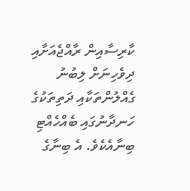ކާރިސާއިން ރާއްޖެއަށާއި ދިވެހިނަށް ލިބުނު ގެއްލުންތަކާއި ދަތިތަކުގެ ހަނދާނުގައި ބެއްހެއްޓި ބިނާއެކެވެ. އެ ބިނާގެ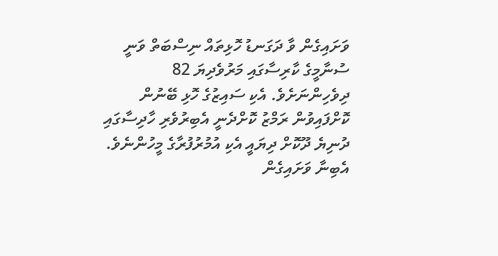ވަށައިގެން ވާ ދަގަނޑު ހޮޅިތައް ނިސްބަތް ވަނީ ސުނާމީގެ ކާރިސާގައި މަރުވެދިޔަ 82 ދިވެހިންނަށެވެ. އެކި ސައިޒުގެ ހޮޅި ބޭނުން ކޮށްފައިވުން ރަމްޒު ކޮށްދެނީ އެބިރުވެރި ހާދިސާގައި ދުނިޔެ ދޫކޮށް ދިޔައީ އެކި އުމުރުފުރާގެ މީހުންނެވެ. އެބިނާ ވަށައިގެން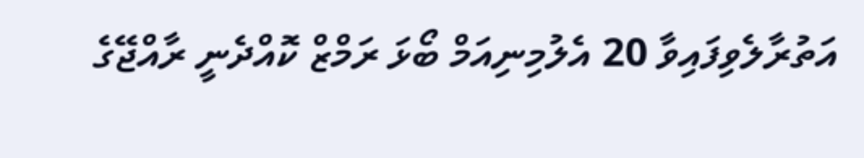އަތުރާލެވިފައިވާ 20 އެލުމިނިއަމް ބޯޅަ ރަމްޒް ކޮއްދެނީ ރާއްޖޭގެ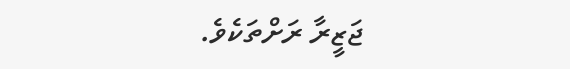ޖަޒީރާ ރަށްތަކެވެ.